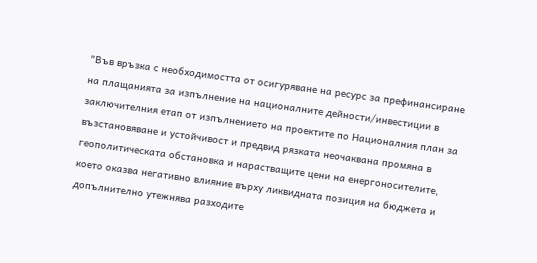"Във връзка с необходимостта от осигуряване на ресурс за префинансиране на плащанията за изпълнение на националните дейности/инвестиции в заключителния етап от изпълнението на проектите по Националния план за възстановяване и устойчивост и предвид рязката неочаквана промяна в геополитическата обстановка и нарастващите цени на енергоносителите, което оказва негативно влияние върху ликвидната позиция на бюджета и допълнително утежнява разходите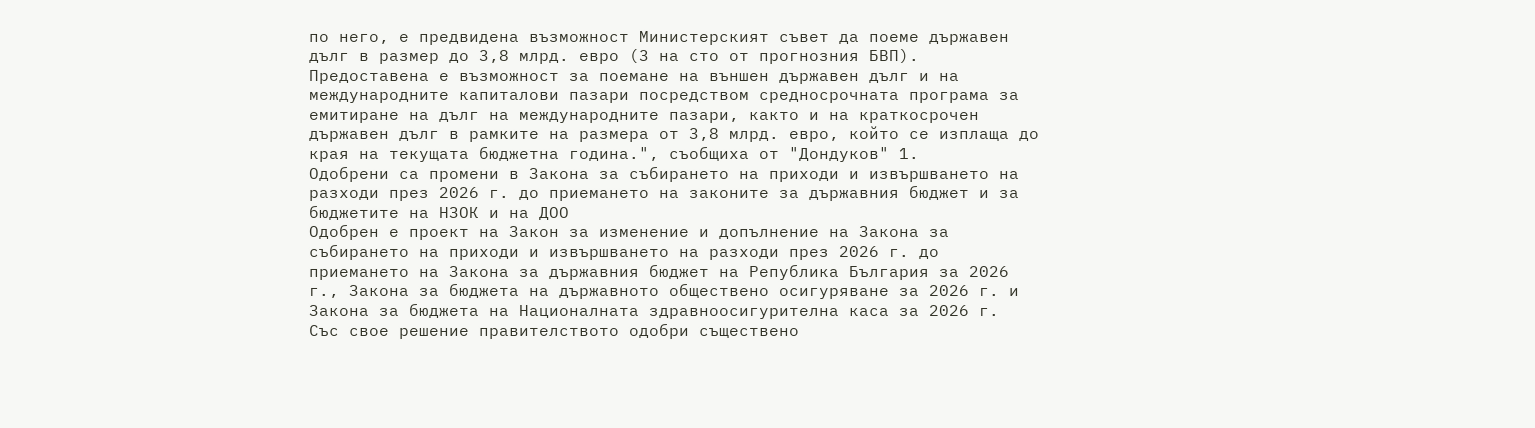по него, е предвидена възможност Министерският съвет да поеме държавен дълг в размер до 3,8 млрд. евро (3 на сто от прогнозния БВП). Предоставена е възможност за поемане на външен държавен дълг и на международните капиталови пазари посредством средносрочната програма за емитиране на дълг на международните пазари, както и на краткосрочен държавен дълг в рамките на размера от 3,8 млрд. евро, който се изплаща до края на текущата бюджетна година.", съобщиха от "Дондуков" 1.
Одобрени са промени в Закона за събирането на приходи и извършването на разходи през 2026 г. до приемането на законите за държавния бюджет и за бюджетите на НЗОК и на ДОО
Одобрен е проект на Закон за изменение и допълнение на Закона за събирането на приходи и извършването на разходи през 2026 г. до приемането на Закона за държавния бюджет на Република България за 2026 г., Закона за бюджета на държавното обществено осигуряване за 2026 г. и Закона за бюджета на Националната здравноосигурителна каса за 2026 г.
Със свое решение правителството одобри съществено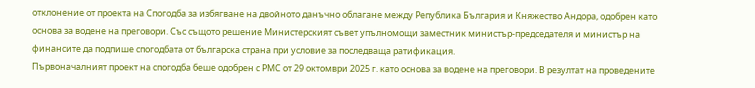отклонение от проекта на Спогодба за избягване на двойното данъчно облагане между Република България и Княжество Андора, одобрен като основа за водене на преговори. Със същото решение Министерският съвет упълномощи заместник министър-председателя и министър на финансите да подпише спогодбата от българска страна при условие за последваща ратификация.
Първоначалният проект на спогодба беше одобрен с РМС от 29 октомври 2025 г. като основа за водене на преговори. В резултат на проведените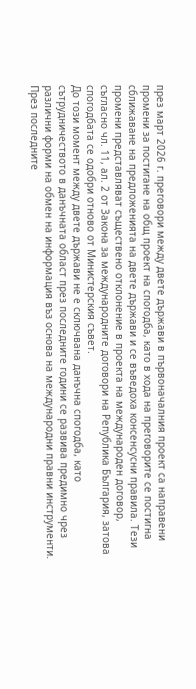през март 2026 г. преговори между двете държави в първоначалния проект са направени промени за постигане на общ проект на спогодба, като в хода на преговорите се постигна сближаване на предложенията на двете държави и се въведоха консенсусни правила. Тези промени представляват съществено отклонение в проекта на международен договор, съгласно чл. 11, ал. 2 от Закона за международните договори на Република България, затова спогодбата се одобри отново от Министерския съвет.
До този момент между двете държави не е сключвана данъчна спогодба, като сътрудничеството в данъчната област през последните години се развива предимно чрез различни форми на обмен на информация въз основа на международни правни инструменти. През последните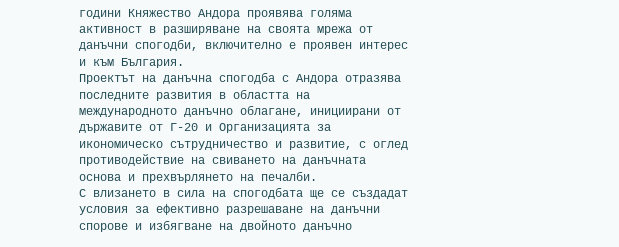години Княжество Андора проявява голяма активност в разширяване на своята мрежа от данъчни спогодби, включително е проявен интерес и към България.
Проектът на данъчна спогодба с Андора отразява последните развития в областта на международното данъчно облагане, инициирани от държавите от Г-20 и Организацията за икономическо сътрудничество и развитие, с оглед противодействие на свиването на данъчната основа и прехвърлянето на печалби.
С влизането в сила на спогодбата ще се създадат условия за ефективно разрешаване на данъчни спорове и избягване на двойното данъчно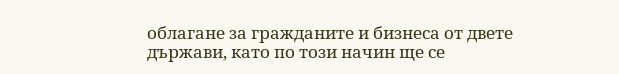облагане за гражданите и бизнеса от двете държави, като по този начин ще се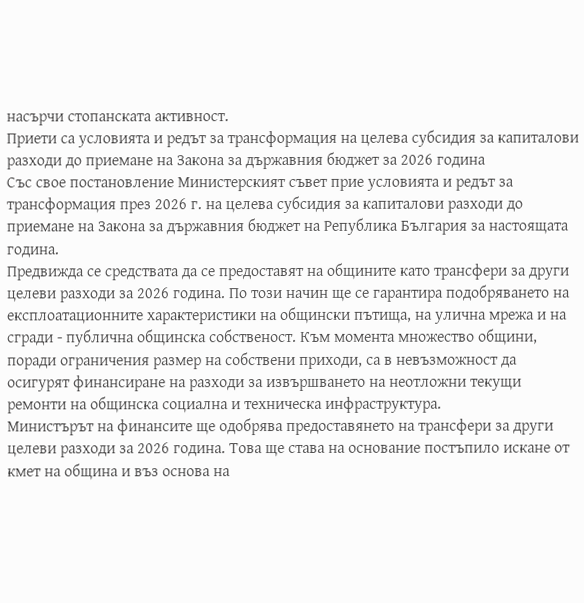насърчи стопанската активност.
Приети са условията и редът за трансформация на целева субсидия за капиталови разходи до приемане на Закона за държавния бюджет за 2026 година
Със свое постановление Министерският съвет прие условията и редът за трансформация през 2026 г. на целева субсидия за капиталови разходи до приемане на Закона за държавния бюджет на Република България за настоящата година.
Предвижда се средствата да се предоставят на общините като трансфери за други целеви разходи за 2026 година. По този начин ще се гарантира подобряването на експлоатационните характеристики на общински пътища, на улична мрежа и на сгради - публична общинска собственост. Към момента множество общини, поради ограничения размер на собствени приходи, са в невъзможност да осигурят финансиране на разходи за извършването на неотложни текущи ремонти на общинска социална и техническа инфраструктура.
Министърът на финансите ще одобрява предоставянето на трансфери за други целеви разходи за 2026 година. Това ще става на основание постъпило искане от кмет на община и въз основа на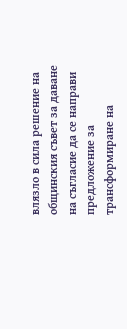влязло в сила решение на общинския съвет за даване на съгласие да се направи предложение за трансформиране на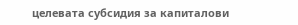целевата субсидия за капиталови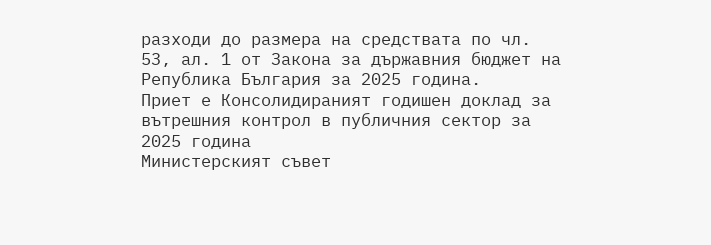разходи до размера на средствата по чл. 53, ал. 1 от Закона за държавния бюджет на Република България за 2025 година.
Приет е Консолидираният годишен доклад за вътрешния контрол в публичния сектор за 2025 година
Министерският съвет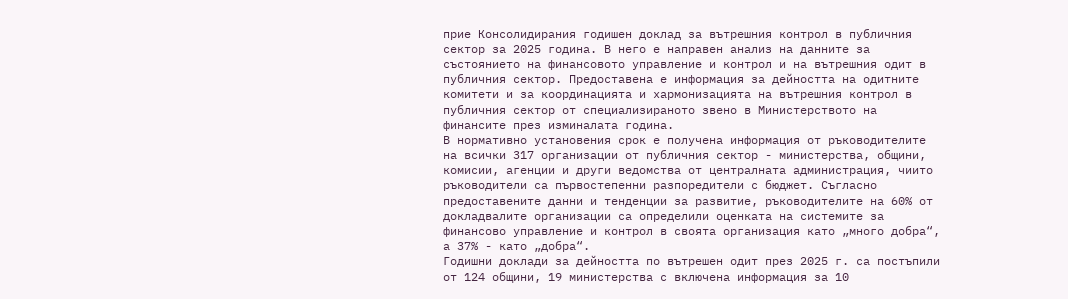прие Консолидирания годишен доклад за вътрешния контрол в публичния сектор за 2025 година. В него е направен анализ на данните за състоянието на финансовото управление и контрол и на вътрешния одит в публичния сектор. Предоставена е информация за дейността на одитните комитети и за координацията и хармонизацията на вътрешния контрол в публичния сектор от специализираното звено в Министерството на финансите през изминалата година.
В нормативно установения срок е получена информация от ръководителите на всички 317 организации от публичния сектор - министерства, общини, комисии, агенции и други ведомства от централната администрация, чиито ръководители са първостепенни разпоредители с бюджет. Съгласно предоставените данни и тенденции за развитие, ръководителите на 60% от докладвалите организации са определили оценката на системите за финансово управление и контрол в своята организация като „много добра“, а 37% - като „добра“.
Годишни доклади за дейността по вътрешен одит през 2025 г. са постъпили от 124 общини, 19 министерства с включена информация за 10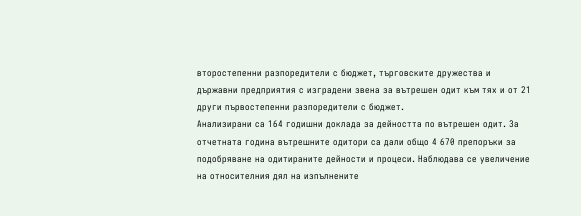второстепенни разпоредители с бюджет, търговските дружества и държавни предприятия с изградени звена за вътрешен одит към тях и от 21 други първостепенни разпоредители с бюджет.
Анализирани са 164 годишни доклада за дейността по вътрешен одит. За отчетната година вътрешните одитори са дали общо 4 670 препоръки за подобряване на одитираните дейности и процеси. Наблюдава се увеличение на относителния дял на изпълнените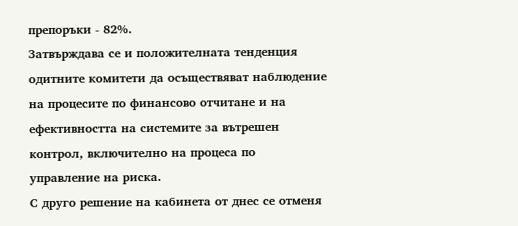препоръки - 82%.
Затвърждава се и положителната тенденция одитните комитети да осъществяват наблюдение на процесите по финансово отчитане и на ефективността на системите за вътрешен контрол, включително на процеса по управление на риска.
С друго решение на кабинета от днес се отменя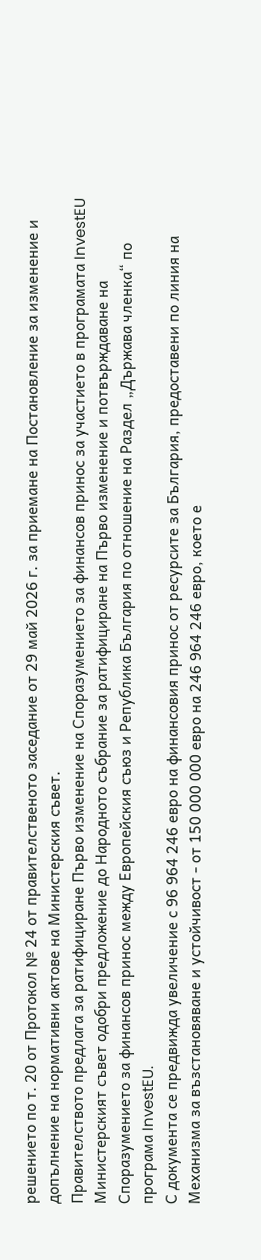решението по т. 20 от Протокол № 24 от правителственото заседание от 29 май 2026 г. за приемане на Постановление за изменение и допълнение на нормативни актове на Министерския съвет.
Правителството предлага за ратифициране Първо изменение на Споразумението за финансов принос за участието в програмата InvestEU
Министерският съвет одобри предложение до Народното събрание за ратифициране на Първо изменение и потвърждаване на Споразумението за финансов принос между Европейския съюз и Република България по отношение на Раздел „Държава членка“ по програма InvestEU.
С документа се предвижда увеличение с 96 964 246 евро на финансовия принос от ресурсите за България, предоставени по линия на Механизма за възстановяване и устойчивост - от 150 000 000 евро на 246 964 246 евро, което е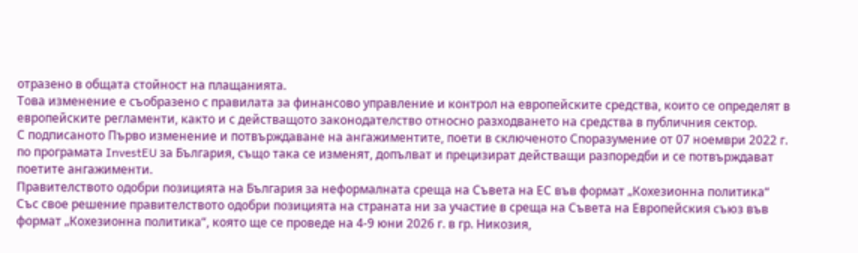отразено в общата стойност на плащанията.
Това изменение е съобразено с правилата за финансово управление и контрол на европейските средства, които се определят в европейските регламенти, както и с действащото законодателство относно разходването на средства в публичния сектор.
С подписаното Първо изменение и потвърждаване на ангажиментите, поети в сключеното Споразумение от 07 ноември 2022 г. по програмата InvestEU за България, също така се изменят, допълват и прецизират действащи разпоредби и се потвърждават поетите ангажименти.
Правителството одобри позицията на България за неформалната среща на Съвета на ЕС във формат „Кохезионна политика“
Със свое решение правителството одобри позицията на страната ни за участие в среща на Съвета на Европейския съюз във формат „Кохезионна политика“, която ще се проведе на 4-9 юни 2026 г. в гр. Никозия,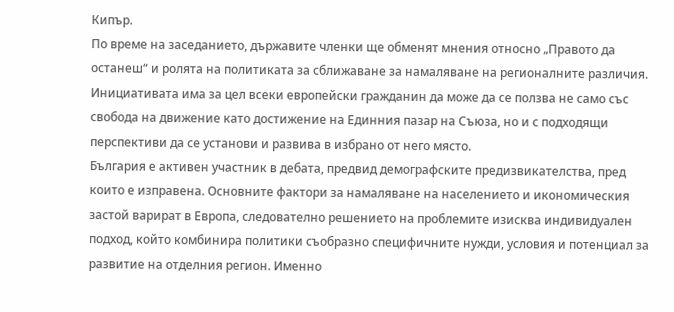Кипър.
По време на заседанието, държавите членки ще обменят мнения относно „Правото да останеш“ и ролята на политиката за сближаване за намаляване на регионалните различия. Инициативата има за цел всеки европейски гражданин да може да се ползва не само със свобода на движение като достижение на Единния пазар на Съюза, но и с подходящи перспективи да се установи и развива в избрано от него място.
България е активен участник в дебата, предвид демографските предизвикателства, пред които е изправена. Основните фактори за намаляване на населението и икономическия застой варират в Европа, следователно решението на проблемите изисква индивидуален подход, който комбинира политики съобразно специфичните нужди, условия и потенциал за развитие на отделния регион. Именно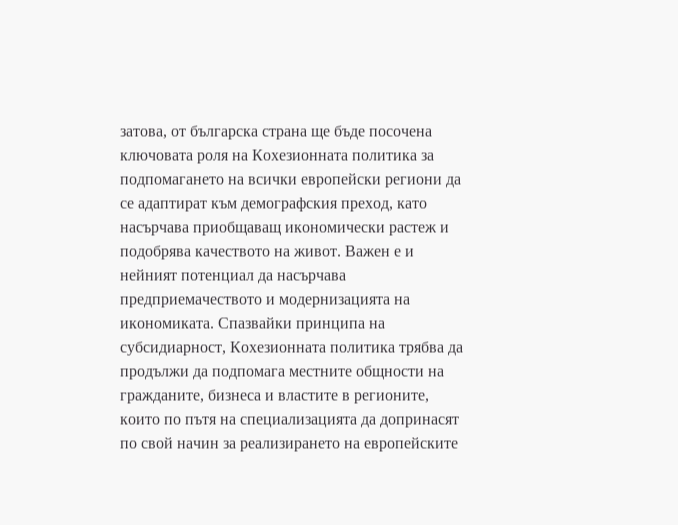затова, от българска страна ще бъде посочена ключовата роля на Кохезионната политика за подпомагането на всички европейски региони да се адаптират към демографския преход, като насърчава приобщаващ икономически растеж и подобрява качеството на живот. Важен е и нейният потенциал да насърчава предприемачеството и модернизацията на икономиката. Спазвайки принципа на субсидиарност, Кохезионната политика трябва да продължи да подпомага местните общности на гражданите, бизнеса и властите в регионите, които по пътя на специализацията да допринасят по свой начин за реализирането на европейските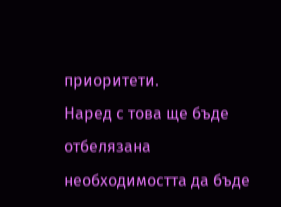приоритети.
Наред с това ще бъде отбелязана необходимостта да бъде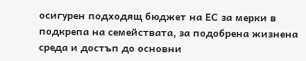осигурен подходящ бюджет на ЕС за мерки в подкрепа на семействата, за подобрена жизнена среда и достъп до основни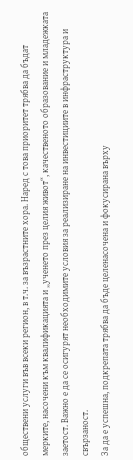обществени услуги във всеки регион, в т.ч. за възрастните хора. Наред с това приоритет трябва да бъдат мерките, насочени към квалификацията и „ученето през целия живот“, качественото образование и младежката заетост. Важно е да се осигурят необходимите условия за реализиране на инвестициите в инфраструктура и свързаност.
За да е успешна, подкрепата трябва да бъде целенасочена и фокусирана върху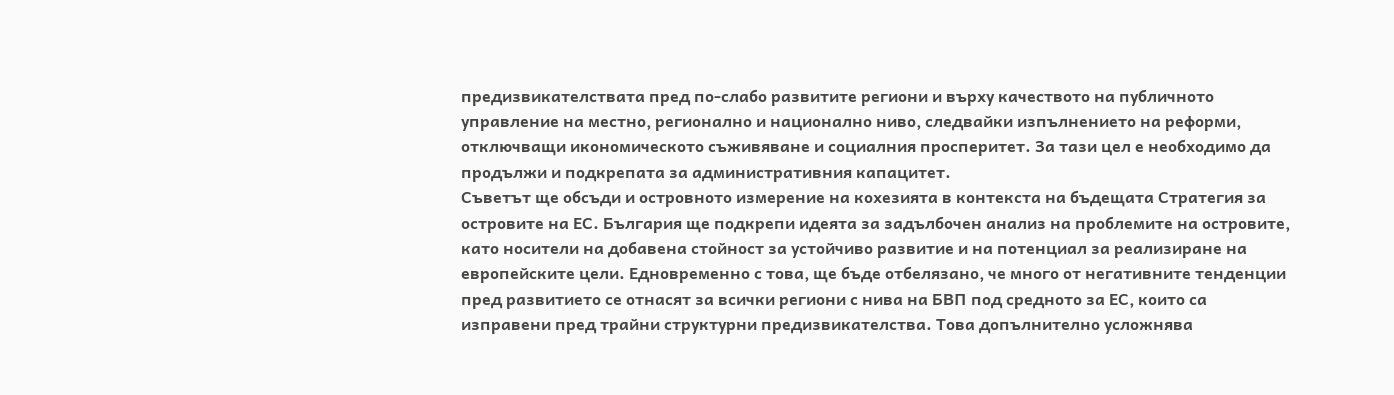предизвикателствата пред по-слабо развитите региони и върху качеството на публичното управление на местно, регионално и национално ниво, следвайки изпълнението на реформи, отключващи икономическото съживяване и социалния просперитет. За тази цел е необходимо да продължи и подкрепата за административния капацитет.
Съветът ще обсъди и островното измерение на кохезията в контекста на бъдещата Стратегия за островите на ЕС. България ще подкрепи идеята за задълбочен анализ на проблемите на островите, като носители на добавена стойност за устойчиво развитие и на потенциал за реализиране на европейските цели. Едновременно с това, ще бъде отбелязано, че много от негативните тенденции пред развитието се отнасят за всички региони с нива на БВП под средното за ЕС, които са изправени пред трайни структурни предизвикателства. Това допълнително усложнява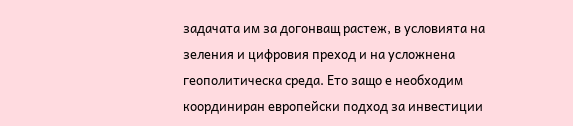задачата им за догонващ растеж, в условията на зеления и цифровия преход и на усложнена геополитическа среда. Ето защо е необходим координиран европейски подход за инвестиции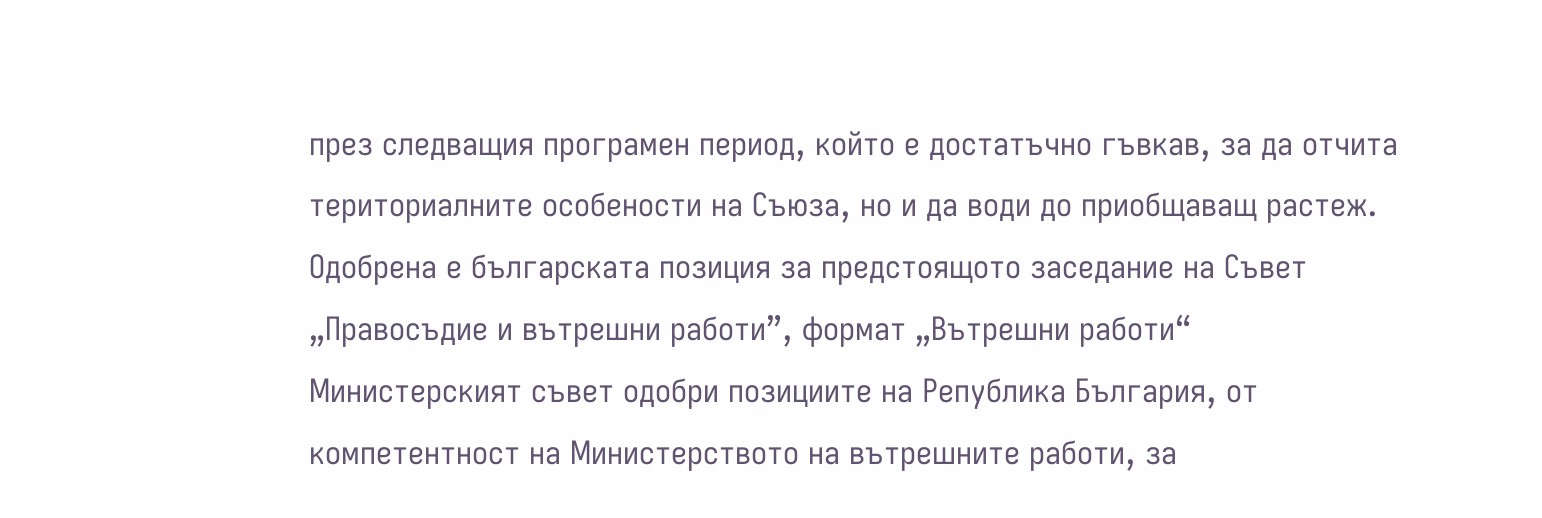през следващия програмен период, който е достатъчно гъвкав, за да отчита териториалните особености на Съюза, но и да води до приобщаващ растеж.
Одобрена е българската позиция за предстоящото заседание на Съвет „Правосъдие и вътрешни работи”, формат „Вътрешни работи“
Министерският съвет одобри позициите на Република България, от компетентност на Министерството на вътрешните работи, за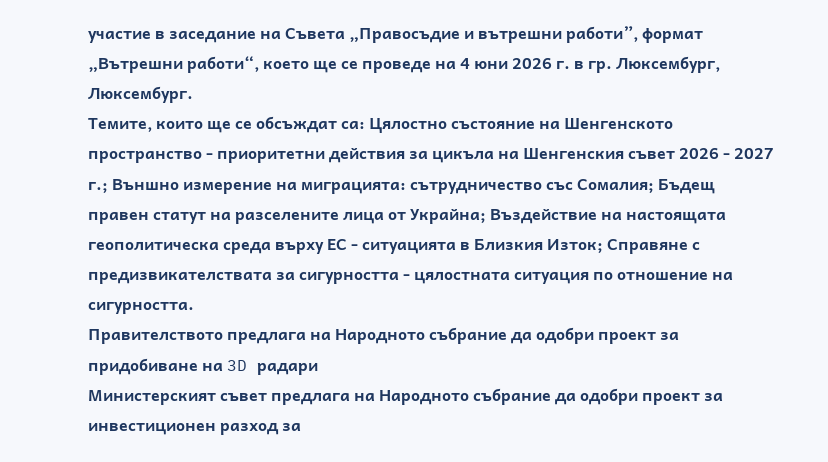участие в заседание на Съвета „Правосъдие и вътрешни работи”, формат „Вътрешни работи“, което ще се проведе на 4 юни 2026 г. в гр. Люксембург, Люксембург.
Темите, които ще се обсъждат са: Цялостно състояние на Шенгенското пространство - приоритетни действия за цикъла на Шенгенския съвет 2026 - 2027 г.; Външно измерение на миграцията: сътрудничество със Сомалия; Бъдещ правен статут на разселените лица от Украйна; Въздействие на настоящата геополитическа среда върху ЕС - ситуацията в Близкия Изток; Справяне с предизвикателствата за сигурността - цялостната ситуация по отношение на сигурността.
Правителството предлага на Народното събрание да одобри проект за придобиване на 3D радари
Министерският съвет предлага на Народното събрание да одобри проект за инвестиционен разход за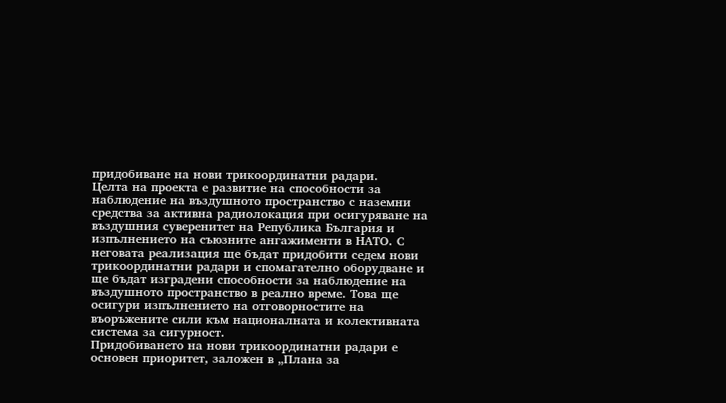придобиване на нови трикоординатни радари.
Целта на проекта е развитие на способности за наблюдение на въздушното пространство с наземни средства за активна радиолокация при осигуряване на въздушния суверенитет на Република България и изпълнението на съюзните ангажименти в НАТО. С неговата реализация ще бъдат придобити седем нови трикоординатни радари и спомагателно оборудване и ще бъдат изградени способности за наблюдение на въздушното пространство в реално време. Това ще осигури изпълнението на отговорностите на въоръжените сили към националната и колективната система за сигурност.
Придобиването на нови трикоординатни радари е основен приоритет, заложен в „Плана за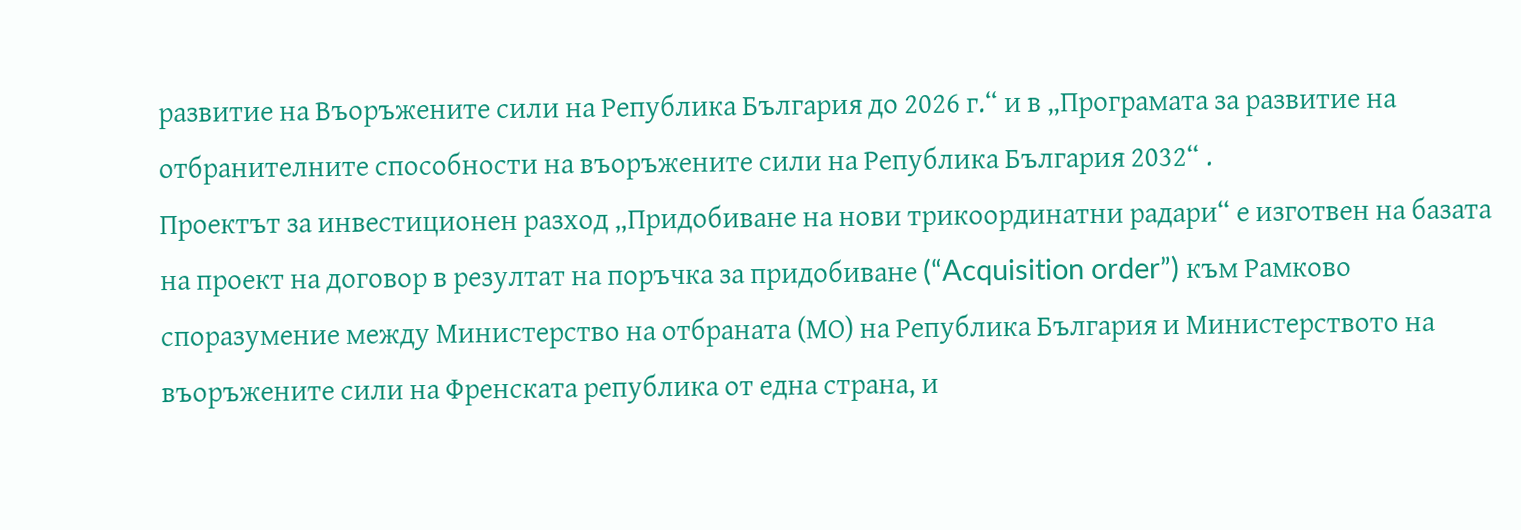развитие на Въоръжените сили на Република България до 2026 г.“ и в „Програмата за развитие на отбранителните способности на въоръжените сили на Република България 2032“ .
Проектът за инвестиционен разход „Придобиване на нови трикоординатни радари“ е изготвен на базата на проект на договор в резултат на поръчка за придобиване (“Acquisition order”) към Рамково споразумение между Министерство на отбраната (МО) на Република България и Министерството на въоръжените сили на Френската република от една страна, и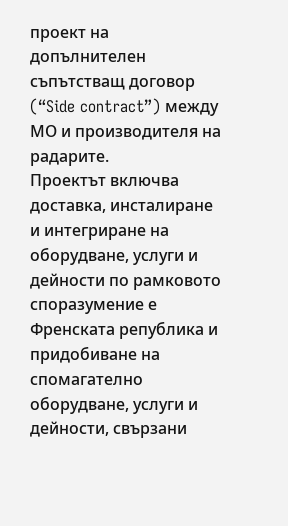проект на допълнителен съпътстващ договор (“Side contract”) между МО и производителя на радарите.
Проектът включва доставка, инсталиране и интегриране на оборудване, услуги и дейности по рамковото споразумение е Френската република и придобиване на спомагателно оборудване, услуги и дейности, свързани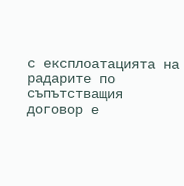с експлоатацията на радарите по съпътстващия договор е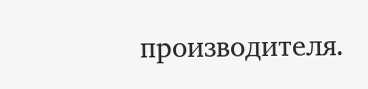производителя.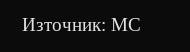Източник: МС